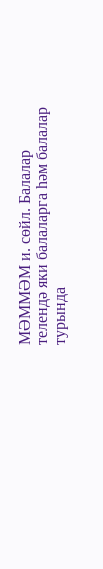МӘММӘМ и. сөйл. Балалар телендә яки балаларга һәм балалар турында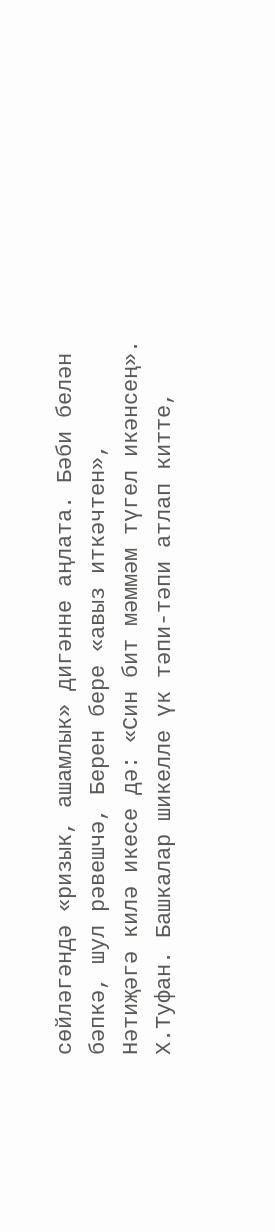сөйләгәндә «ризык, ашамлык» дигәнне аңлата. Бәби белән бәпкә, шул рәвешчә, Берен бере «авыз иткәчтен», Нәтиҗәгә килә икесе дә: «Син бит мәммәм түгел икәнсең». Х.Туфан. Башкалар шикелле үк тәпи-тәпи атлап китте,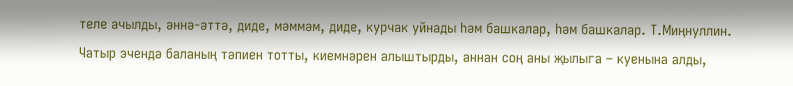теле ачылды, әннә-әттә, диде, мәммәм, диде, курчак уйнады һәм башкалар, һәм башкалар. Т.Миңнуллин. Чатыр эчендә баланың тәпиен тотты, киемнәрен алыштырды, аннан соң аны җылыга – куенына алды,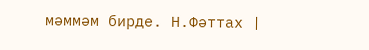мәммәм бирде. Н.Фәттах |